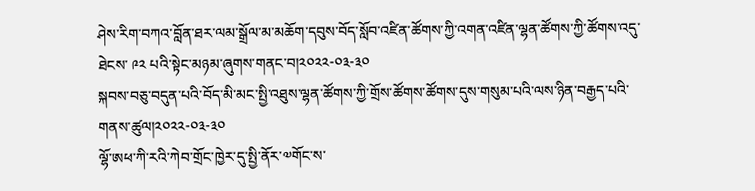ཤེས་རིག་བཀའ་བློན་ཐར་ལམ་སྒྲོལ་མ་མཆོག་དབུས་བོད་སློབ་འཛིན་ཚོགས་ཀྱི་འགན་འཛིན་ལྷན་ཚོགས་ཀྱི་ཚོགས་འདུ་ཐེངས་ ༩༢ པའི་སྟེང་མཉམ་ཞུགས་གནང་བ།༢༠༢༢-༠༣-༣༠
སྐབས་བཅུ་བདུན་པའི་བོད་མི་མང་སྤྱི་འཐུས་ལྷན་ཚོགས་ཀྱི་གྲོས་ཚོགས་ཚོགས་དུས་གསུམ་པའི་ལས་ཉིན་བརྒྱད་པའི་གནས་ཚུལ།༢༠༢༢-༠༣-༣༠
ལྷོ་ཨཕ་ཀི་རའི་ཀེབ་གྲོང་ཁྱེར་དུ་སྤྱི་ནོར་༧གོང་ས་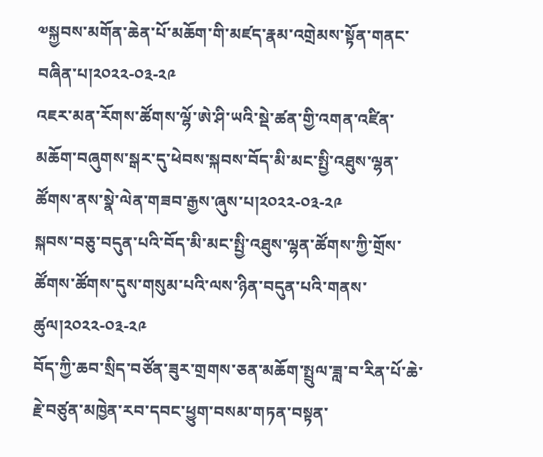༧སྐྱབས་མགོན་ཆེན་པོ་མཆོག་གི་མཛད་རྣམ་འགྲེམས་སྟོན་གནང་བཞིན་པ།༢༠༢༢-༠༣-༢༩
འཇར་མན་རོགས་ཚོགས་ལྷོ་ཨེ་ཤི་ཡའི་སྡེ་ཚན་གྱི་འགན་འཛིན་མཆོག་བཞུགས་སྒར་དུ་ཕེབས་སྐབས་བོད་མི་མང་སྤྱི་འཐུས་ལྷན་ཚོགས་ནས་སྣེ་ལེན་གཟབ་རྒྱས་ཞུས་པ།༢༠༢༢-༠༣-༢༩
སྐབས་བཅུ་བདུན་པའི་བོད་མི་མང་སྤྱི་འཐུས་ལྷན་ཚོགས་ཀྱི་གྲོས་ཚོགས་ཚོགས་དུས་གསུམ་པའི་ལས་ཉིན་བདུན་པའི་གནས་ཚུལ།༢༠༢༢-༠༣-༢༩
བོད་ཀྱི་ཆབ་སྲིད་བཙོན་ཟུར་གྲགས་ཅན་མཆོག་སྤྲུལ་ཟླ་བ་རིན་པོ་ཆེ་རྗེ་བཙུན་མཁྱེན་རབ་དབང་ཕྱུག་བསམ་གཏན་བསྟན་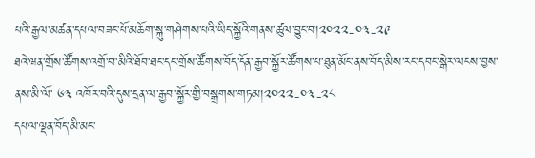པའི་རྒྱལ་མཚན་དཔལ་བཟང་པོ་མཆོག་སྐུ་གཤེགས་པའི་ཡིད་སྐྱོའི་གནས་ཚུལ་བྱུང་བ།༢༠༢༢-༠༣-༢༩
ཐའེ་ཝན་གྲོས་ཚོགས་འགྲོ་བ་མིའི་ཐོབ་ཐང་དང་གྲོས་ཚོགས་བོད་དོན་རྒྱབ་སྐྱོར་ཚོགས་པ་ཐུན་མོང་ནས་བོད་མིས་རང་དབང་སྒེར་ལངས་བྱས་ནས་མི་ལོ་ ༦༣ འཁོར་བའི་དུས་དྲན་ལ་རྒྱབ་སྐྱོར་གྱི་བསྒྲགས་གཏམ།༢༠༢༢-༠༣-༢༨
དཔལ་ལྡན་བོད་མི་མང་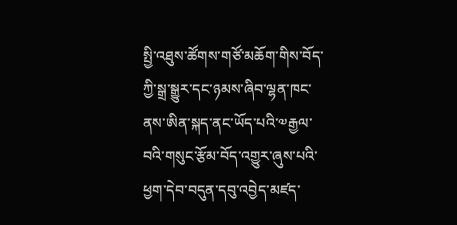སྤྱི་འཐུས་ཚོགས་གཙོ་མཆོག་གིས་བོད་ཀྱི་སྒྲ་སྒྱུར་དང་ཉམས་ཞིབ་ལྷན་ཁང་ནས་ཨིན་སྐད་ནང་ཡོད་པའི་༧རྒྱལ་བའི་གསུང་རྩོམ་བོད་འགྱུར་ཞུས་པའི་ཕྱག་དེབ་བདུན་དབུ་འབྱེད་མཛད་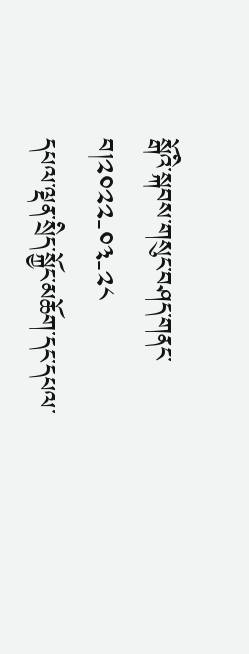སྒོའི་སྐབས་གསུང་བཤད་གནང་བ།༢༠༢༢-༠༣-༢༨
དཔལ་ལྡན་སྲིད་སྐྱོང་མཆོག་དང་དཔལ་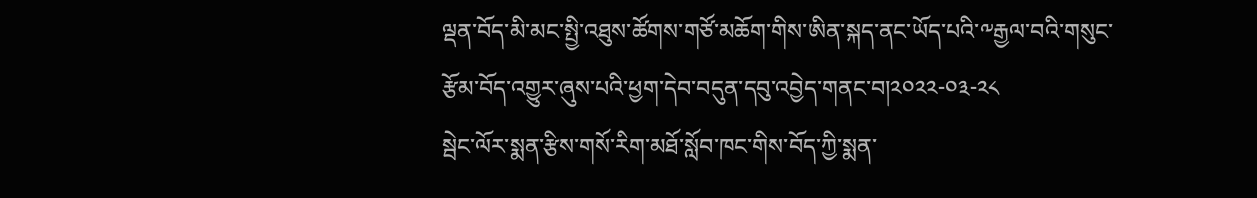ལྡན་བོད་མི་མང་སྤྱི་འཐུས་ཚོགས་གཙོ་མཆོག་གིས་ཨིན་སྐད་ནང་ཡོད་པའི་༸རྒྱལ་བའི་གསུང་རྩོམ་བོད་འགྱུར་ཞུས་པའི་ཕྱག་དེབ་བདུན་དབུ་འབྱེད་གནང་བ།༢༠༢༢-༠༣-༢༨
སྦེང་ལོར་སྨན་རྩིས་གསོ་རིག་མཐོ་སློབ་ཁང་གིས་བོད་ཀྱི་སྨན་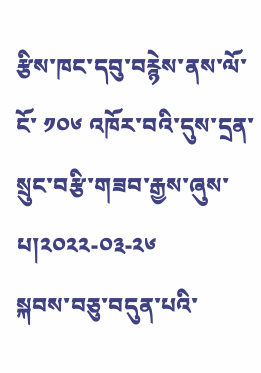རྩིས་ཁང་དབུ་བརྙེས་ནས་ལོ་ངོ་ ༡༠༦ འཁོར་བའི་དུས་དྲན་སྲུང་བརྩི་གཟབ་རྒྱས་ཞུས་པ།༢༠༢༢-༠༣-༢༦
སྐབས་བཅུ་བདུན་པའི་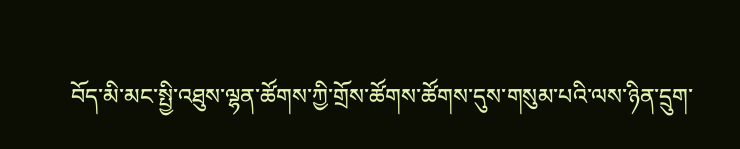བོད་མི་མང་སྤྱི་འཐུས་ལྷན་ཚོགས་ཀྱི་གྲོས་ཚོགས་ཚོགས་དུས་གསུམ་པའི་ལས་ཉིན་དྲུག་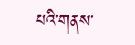པའི་གནས་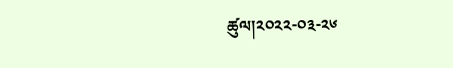ཚུལ།༢༠༢༢-༠༣-༢༦